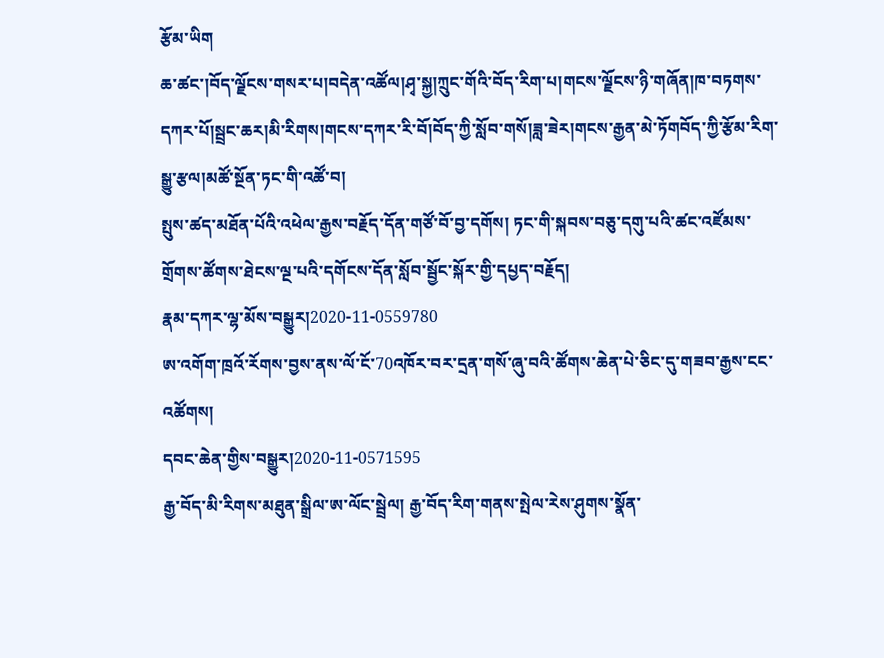རྩོམ་ཡིག
ཆ་ཚང་།བོད་ལྗོངས་གསར་པ།བདེན་འཚོལ།ཤྭ་སྐྱ།ཀྲུང་གོའི་བོད་རིག་པ།གངས་ལྗོངས་ཉི་གཞོན།ཁ་བཏགས་དཀར་པོ།སྦྲང་ཆར།མི་རིགས།གངས་དཀར་རི་བོ།བོད་ཀྱི་སློབ་གསོ།ཟླ་ཟེར།གངས་རྒྱན་མེ་ཏོགབོད་ཀྱི་རྩོམ་རིག་སྒྱུ་རྩལ།མཚོ་སྔོན་ཏང་གི་འཚོ་བ།
སྤུས་ཚད་མཐོན་པོའི་འཕེལ་རྒྱས་བརྗོད་དོན་གཙོ་བོ་བྱ་དགོས། ཏང་གི་སྐབས་བཅུ་དགུ་པའི་ཚང་འཛོམས་གྲོགས་ཚོགས་ཐེངས་ལྔ་པའི་དགོངས་དོན་སློབ་སྦྱོང་སྐོར་གྱི་དཔྱད་བརྗོད།
རྣམ་དཀར་ལྷ་མོས་བསྒྱུར།2020-11-0559780
ཨ་འགོག་ཁྲའོ་རོགས་བྱས་ནས་ལོ་ངོ་70འཁོར་བར་དྲན་གསོ་ཞུ་བའི་ཚོགས་ཆེན་པེ་ཅིང་དུ་གཟབ་རྒྱས་ངང་འཚོགས།
དབང་ཆེན་གྱིས་བསྒྱུར།2020-11-0571595
རྒྱ་བོད་མི་རིགས་མཐུན་སྒྲིལ་ཨ་ལོང་སྦྲེལ། རྒྱ་བོད་རིག་གནས་སྤེལ་རེས་ཤུགས་སྣོན་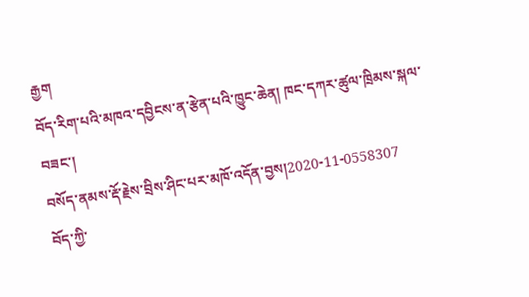རྒྱག
བོད་རིག་པའི་མཁའ་དབྱིངས་ན་རྩེན་པའི་ཁྱུང་ཆེན། ཁང་དཀར་ཚུལ་ཁྲིམས་སྐལ་བཟང་།
བསོད་ནམས་རྡོ་རྗེས་བྲིས་ཤིང་པར་མཁོ་འདོན་བྱས།2020-11-0558307
བོད་ཀྱི་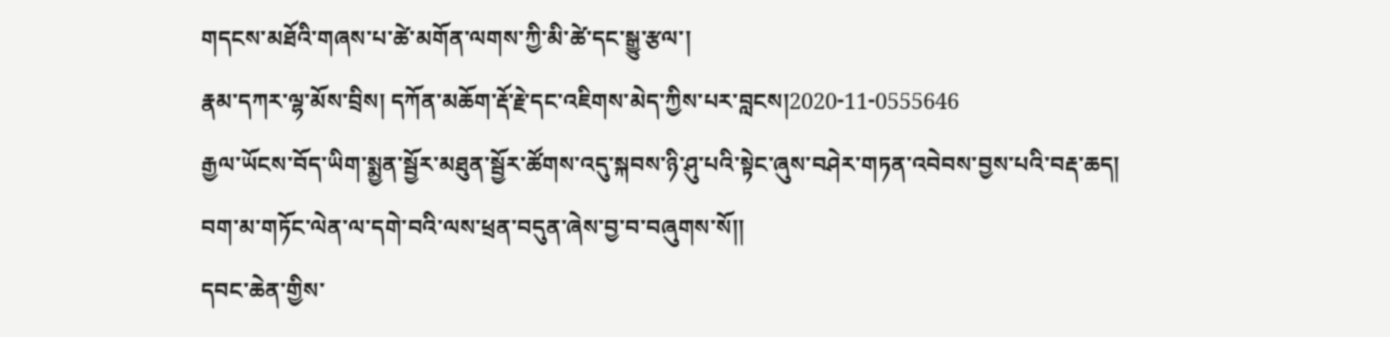གདངས་མཐོའི་གཞས་པ་ཚེ་མགོན་ལགས་ཀྱི་མི་ཚེ་དང་སྒྱུ་རྩལ་།
རྣམ་དཀར་ལྷ་མོས་བྲིས། དཀོན་མཆོག་རྡོ་རྗེ་དང་འཇིགས་མེད་ཀྱིས་པར་བླངས།2020-11-0555646
རྒྱལ་ཡོངས་བོད་ཡིག་སྨྱན་སྦྱོར་མཐུན་སྦྱོར་ཚོགས་འདུ་སྐབས་ཉི་ཤུ་པའི་སྟེང་ཞུས་བཤེར་གཏན་འབེབས་བྱས་པའི་བརྡ་ཆད།
བག་མ་གཏོང་ལེན་ལ་དགེ་བའི་ལས་ཕྲན་བདུན་ཞེས་བྱ་བ་བཞུགས་སོ།།
དབང་ཆེན་གྱིས་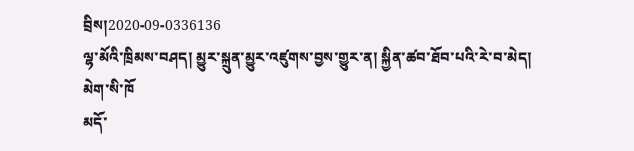བྲིས།2020-09-0336136
ལྷ་མོའི་ཁྲིམས་བཤད། མྱུར་སྐྲུན་མྱུར་འཛུགས་བྱས་གྱུར་ན། སྐྱིན་ཚབ་ཐོབ་པའི་རེ་བ་མེད།
མེག་སི་ཁོ
མདོ་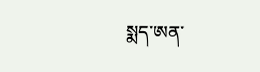སྨད་ཨན་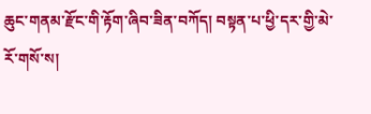ཆུང་གནམ་རྫོང་གི་རྟོག་ཞིབ་ཟིན་བཀོད། བསྟན་པ་ཕྱི་དར་གྱི་མེ་རོ་གསོ་ས།